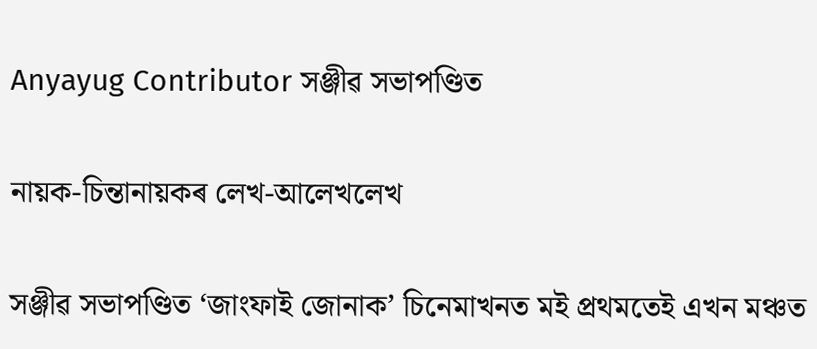Anyayug Contributor সঞ্জীৱ সভাপণ্ডিত

নায়ক-চিন্তানায়কৰ লেখ-আলেখলেখ

সঞ্জীৱ সভাপণ্ডিত ‘জাংফাই জোনাক’ চিনেমাখনত মই প্ৰথমতেই এখন মঞ্চত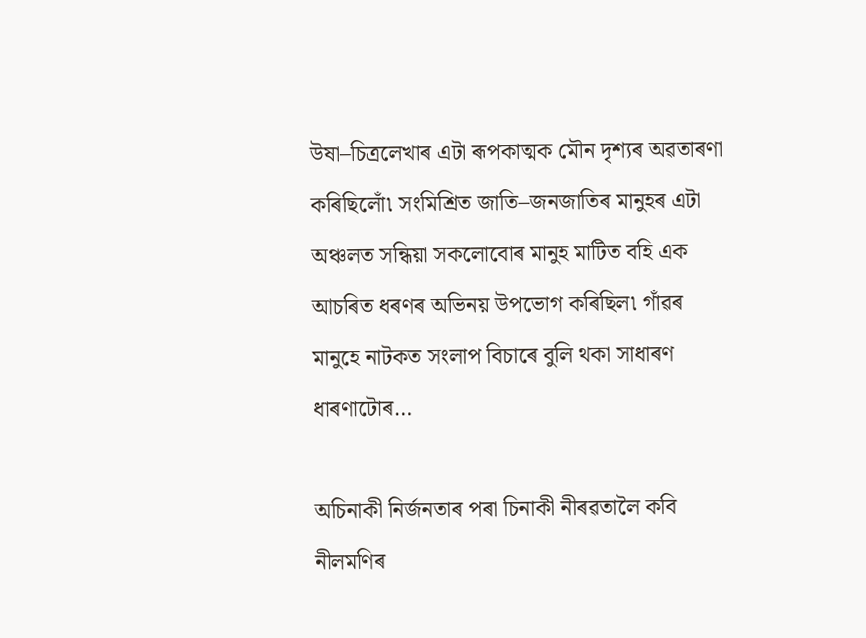উষা–চিত্ৰলেখাৰ এটা ৰূপকাত্মক মৌন দৃশ্যৰ অৱতাৰণা কৰিছিলোঁ৷ সংমিশ্ৰিত জাতি–জনজাতিৰ মানুহৰ এটা অঞ্চলত সন্ধিয়া সকলোবোৰ মানুহ মাটিত বহি এক আচৰিত ধৰণৰ অভিনয় উপভোগ কৰিছিল৷ গাঁৱৰ মানুহে নাটকত সংলাপ বিচাৰে বুলি থকা সাধাৰণ ধাৰণাটোৰ…

অচিনাকী নিৰ্জনতাৰ পৰা চিনাকী নীৰৱতালৈ কবি নীলমণিৰ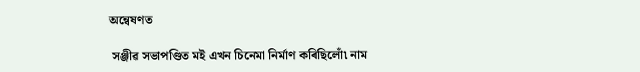অন্বেষণত

 সঞ্জীৱ সভাপণ্ডিত মই এখন চিনেমা নিৰ্মাণ কৰিছিলোঁ৷ নাম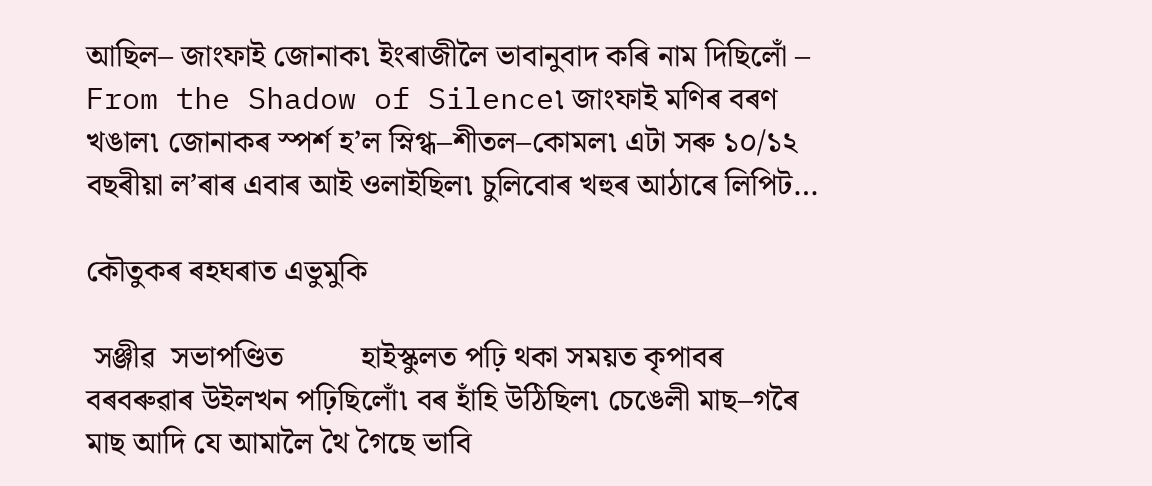আছিল– জাংফাই জোনাক৷ ইংৰাজীলৈ ভাবানুবাদ কৰি নাম দিছিলোঁ – From the Shadow of Silence৷ জাংফাই মণিৰ বৰণ খঙাল৷ জোনাকৰ স্পৰ্শ হ’ল স্নিগ্ধ–শীতল–কোমল৷ এটা সৰু ১০/১২ বছৰীয়া ল’ৰাৰ এবাৰ আই ওলাইছিল৷ চুলিবোৰ খহুৰ আঠাৰে লিপিট…

কৌতুকৰ ৰহঘৰাত এভুমুকি

 সঞ্জীৱ  সভাপণ্ডিত          হাইস্কুলত পঢ়ি থকা সময়ত কৃপাবৰ বৰবৰুৱাৰ উইলখন পঢ়িছিলোঁ৷ বৰ হাঁহি উঠিছিল৷ চেঙেলী মাছ–গৰৈ মাছ আদি যে আমালৈ থৈ গৈছে ভাবি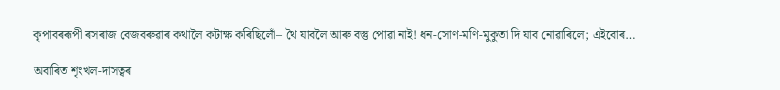কৃপাবৰৰূপী ৰসৰাজ বেজবৰুৱাৰ কথালৈ কটাক্ষ কৰিছিলোঁ– থৈ যাবলৈ আৰু বস্তু পোৱা নাই! ধন-সোণ-মণি-মুকুতা দি যাব নোৱাৰিলে; এইবোৰ…

অবাৰিত শৃংখল-দাসত্বৰ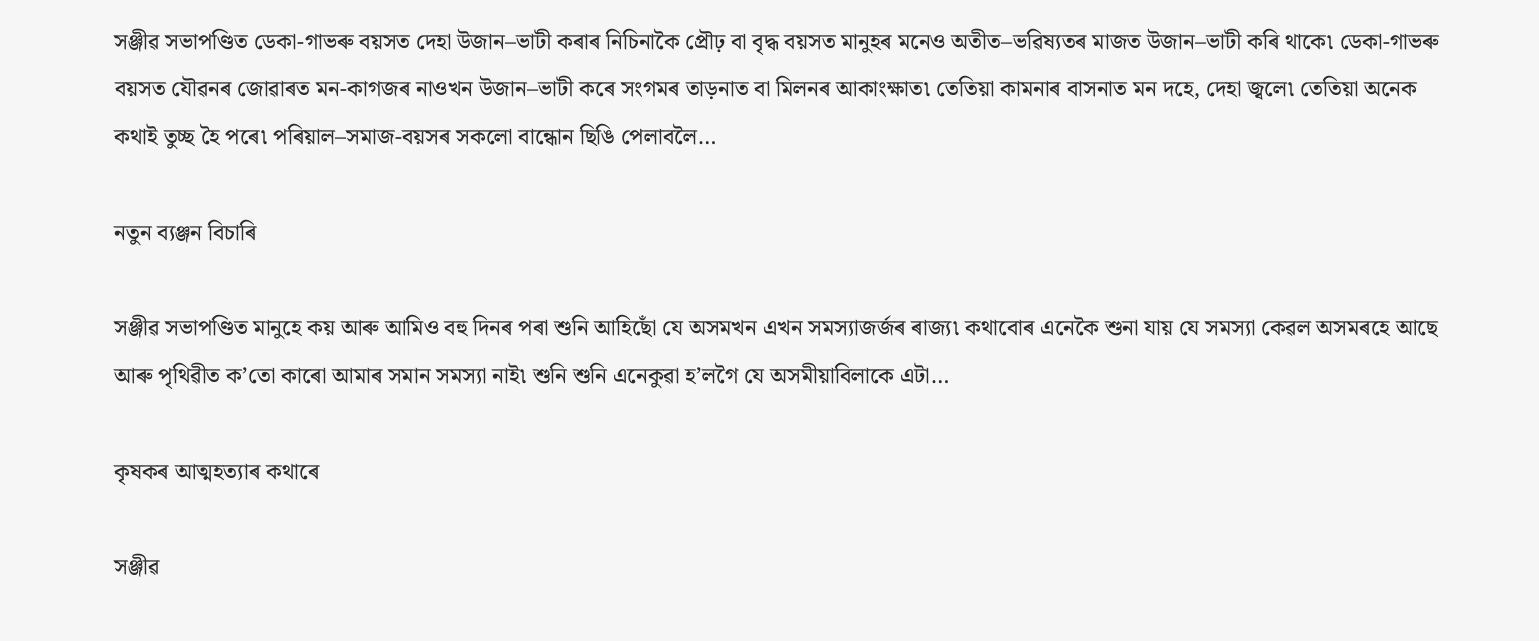সঞ্জীৱ সভাপণ্ডিত ডেকা-গাভৰু বয়সত দেহা উজান–ভাটী কৰাৰ নিচিনাকৈ প্ৰৌঢ় বা বৃদ্ধ বয়সত মানুহৰ মনেও অতীত–ভৱিষ্যতৰ মাজত উজান–ভাটী কৰি থাকে৷ ডেকা-গাভৰু বয়সত যৌৱনৰ জোৱাৰত মন-কাগজৰ নাওখন উজান–ভাটী কৰে সংগমৰ তাড়নাত বা মিলনৰ আকাংক্ষাত৷ তেতিয়া কামনাৰ বাসনাত মন দহে, দেহা জ্বলে৷ তেতিয়া অনেক কথাই তুচ্ছ হৈ পৰে৷ পৰিয়াল–সমাজ-বয়সৰ সকলো বান্ধোন ছিঙি পেলাবলৈ…

নতুন ব্যঞ্জন বিচাৰি

সঞ্জীৱ সভাপণ্ডিত মানুহে কয় আৰু আমিও বহু দিনৰ পৰা শুনি আহিছোঁ যে অসমখন এখন সমস্যাজৰ্জৰ ৰাজ্য৷ কথাবোৰ এনেকৈ শুনা যায় যে সমস্যা কেৱল অসমৰহে আছে আৰু পৃথিৱীত ক’তো কাৰো আমাৰ সমান সমস্যা নাই৷ শুনি শুনি এনেকুৱা হ’লগৈ যে অসমীয়াবিলাকে এটা…

কৃষকৰ আত্মহত্যাৰ কথাৰে

সঞ্জীৱ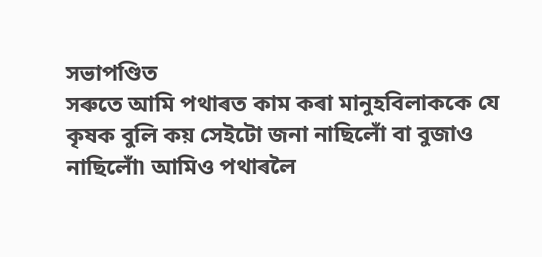সভাপণ্ডিত                                                                              সৰুতে আমি পথাৰত কাম কৰা মানুহবিলাককে যে কৃষক বুলি কয় সেইটো জনা নাছিলোঁ বা বুজাও নাছিলোঁ৷ আমিও পথাৰলৈ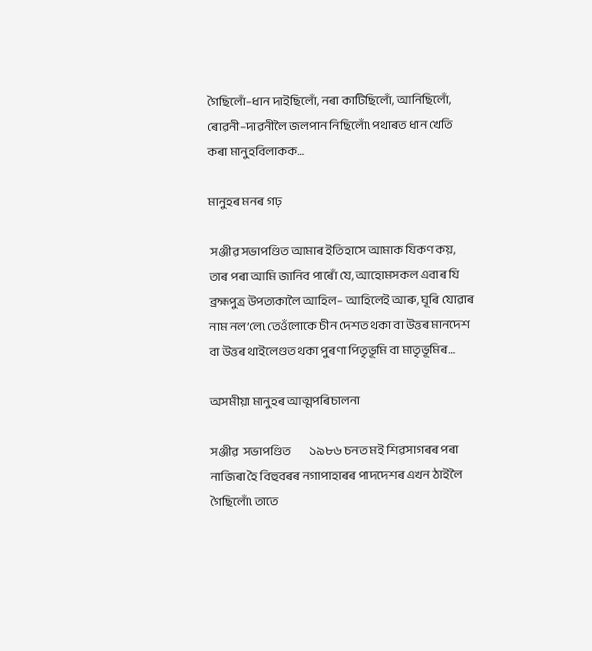গৈছিলোঁ–ধান দাইছিলোঁ, নৰা কাটিছিলোঁ, আনিছিলোঁ, ৰোৱনী–দাৱনীলৈ জলপান নিছিলোঁ৷ পথাৰত ধান খেতি কৰা মানুহবিলাকক…

মানুহৰ মনৰ গঢ়

 সঞ্জীৱ সভাপণ্ডিত আমাৰ ইতিহাসে আমাক যিকণ কয়, তাৰ পৰা আমি জানিব পাৰোঁ যে, আহোমসকল এবাৰ যি ব্ৰহ্মপুত্ৰ উপত্যকালৈ আহিল– আহিলেই আৰু, ঘূৰি যোৱাৰ নাম নল’লে৷ তেওঁলোকে চীন দেশত থকা বা উত্তৰ মানদেশ বা উত্তৰ থাইলেণ্ডত থকা পুৰণা পিতৃভূমি বা মাতৃভূমিৰ…

অসমীয়া মানুহৰ আত্মপৰিচালনা

সঞ্জীৱ  সভাপণ্ডিত         ১৯৮৬ চনত মই শিৱসাগৰৰ পৰা নাজিৰা হৈ বিহুবৰৰ নগাপাহাৰৰ পাদদেশৰ এখন ঠাইলৈ গৈছিলোঁ৷ তাতে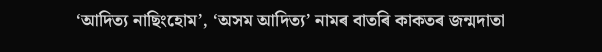‘আদিত্য নাছিংহোম’, ‘অসম আদিত্য’ নামৰ বাতৰি কাকতৰ জন্মদাতা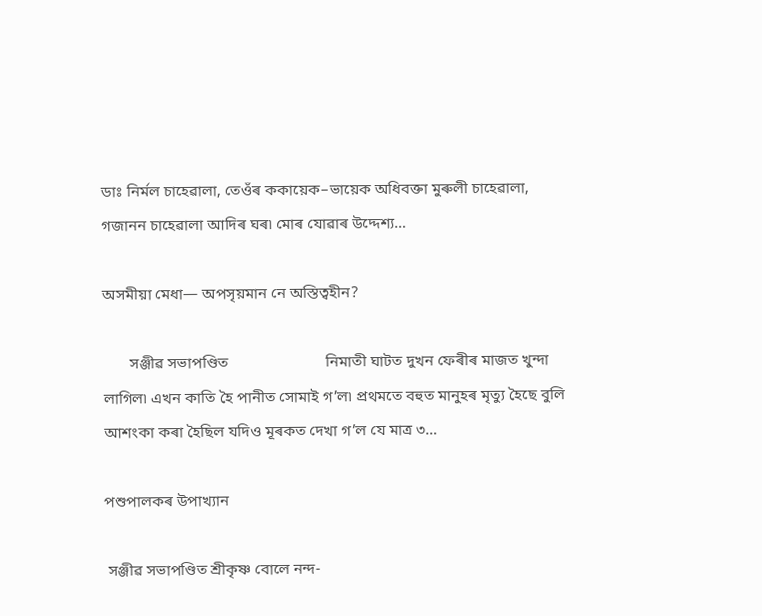ডাঃ নিৰ্মল চাহেৱালা, তেওঁৰ ককায়েক–ভায়েক অধিবক্তা মুৰুলী চাহেৱালা, গজানন চাহেৱালা আদিৰ ঘৰ৷ মোৰ যোৱাৰ উদ্দেশ্য…

অসমীয়া মেধা— অপসৃয়মান নে অস্তিত্বহীন?

       সঞ্জীৱ সভাপণ্ডিত                         নিমাতী ঘাটত দুখন ফেৰীৰ মাজত খুন্দা লাগিল৷ এখন কাতি হৈ পানীত সোমাই গ’ল৷ প্ৰথমতে বহুত মানুহৰ মৃত্যু হৈছে বুলি আশংকা কৰা হৈছিল যদিও মূৰকত দেখা গ’ল যে মাত্ৰ ৩…

পশুপালকৰ উপাখ্যান

 সঞ্জীৱ সভাপণ্ডিত শ্ৰীকৃষ্ণ বোলে নন্দ-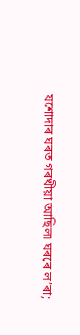যশোদাৰ ঘৰত গৰখীয়া আছিল৷ ঘৰৰে ল’ৰা;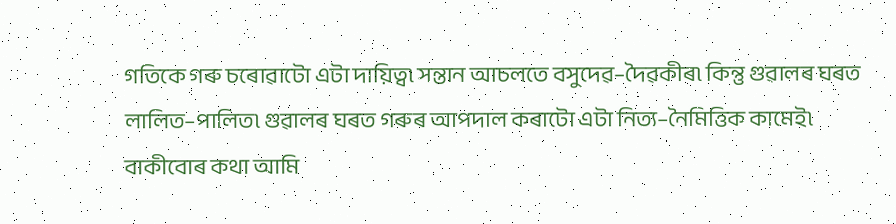গতিকে গৰু চৰোৱাটো এটা দায়িত্ব৷ সন্তান আচলতে বসুদেৱ–দৈৱকীৰ৷ কিন্তু গুৱালৰ ঘৰত লালিত–পালিত৷ গুৱালৰ ঘৰত গৰুৰ আপদাল কৰাটো এটা নিত্য–নৈমিত্তিক কামেই৷ বাকীবোৰ কথা আমি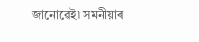জানোৱেই৷ সমনীয়াৰ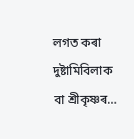লগত কৰা দুষ্টামিবিলাক বা শ্ৰীকৃষ্ণৰ…